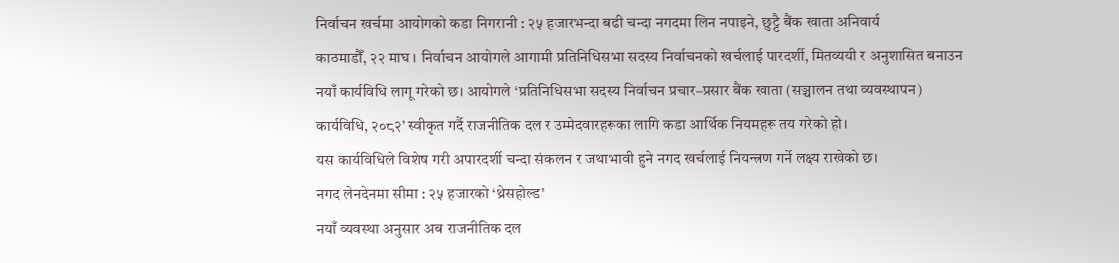निर्वाचन खर्चमा आयोगको कडा निगरानी : २५ हजारभन्दा बढी चन्दा नगदमा लिन नपाइने, छुट्टै बैंक खाता अनिवार्य
काठमाडौँ, २२ माघ । निर्वाचन आयोगले आगामी प्रतिनिधिसभा सदस्य निर्वाचनको खर्चलाई पारदर्शी, मितव्ययी र अनुशासित बनाउन नयाँ कार्यविधि लागू गरेको छ। आयोगले ‘प्रतिनिधिसभा सदस्य निर्वाचन प्रचार–प्रसार बैंक खाता (सञ्चालन तथा व्यवस्थापन) कार्यविधि, २०८२’ स्वीकृत गर्दै राजनीतिक दल र उम्मेदवारहरूका लागि कडा आर्थिक नियमहरू तय गरेको हो।
यस कार्यविधिले विशेष गरी अपारदर्शी चन्दा संकलन र जथाभावी हुने नगद खर्चलाई नियन्त्रण गर्ने लक्ष्य राखेको छ।
नगद लेनदेनमा सीमा : २५ हजारको ‘थ्रेसहोल्ड’
नयाँ व्यवस्था अनुसार अब राजनीतिक दल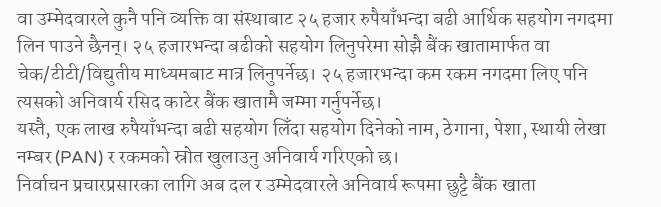वा उम्मेदवारले कुनै पनि व्यक्ति वा संस्थाबाट २५ हजार रुपैयाँभन्दा बढी आर्थिक सहयोग नगदमा लिन पाउने छैनन्। २५ हजारभन्दा बढीको सहयोग लिनुपरेमा सोझै बैंक खातामार्फत वा चेक/टीटी/विद्युतीय माध्यमबाट मात्र लिनुपर्नेछ। २५ हजारभन्दा कम रकम नगदमा लिए पनि त्यसको अनिवार्य रसिद काटेर बैंक खातामै जम्मा गर्नुपर्नेछ।
यस्तै, एक लाख रुपैयाँभन्दा बढी सहयोग लिँदा सहयोग दिनेको नाम, ठेगाना, पेशा, स्थायी लेखा नम्बर (PAN) र रकमको स्रोत खुलाउनु अनिवार्य गरिएको छ।
निर्वाचन प्रचारप्रसारका लागि अब दल र उम्मेदवारले अनिवार्य रूपमा छुट्टै बैंक खाता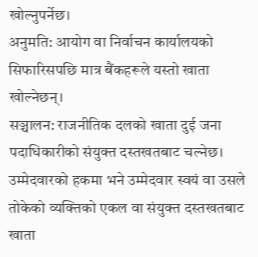खोल्नुपर्नेछ।
अनुमति: आयोग वा निर्वाचन कार्यालयको सिफारिसपछि मात्र बैंकहरूले यस्तो खाता खोल्नेछन्।
सञ्चालन: राजनीतिक दलको खाता दुई जना पदाधिकारीको संयुक्त दस्तखतबाट चल्नेछ। उम्मेदवारको हकमा भने उम्मेदवार स्वयं वा उसले तोकेको व्यक्तिको एकल वा संयुक्त दस्तखतबाट खाता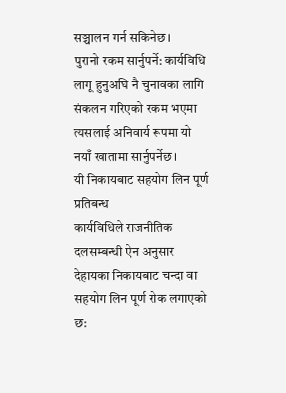सञ्चालन गर्न सकिनेछ।
पुरानो रकम सार्नुपर्ने: कार्यविधि लागू हुनुअघि नै चुनावका लागि संकलन गरिएको रकम भएमा त्यसलाई अनिवार्य रूपमा यो नयाँ खातामा सार्नुपर्नेछ।
यी निकायबाट सहयोग लिन पूर्ण प्रतिबन्ध
कार्यविधिले राजनीतिक दलसम्बन्धी ऐन अनुसार देहायका निकायबाट चन्दा वा सहयोग लिन पूर्ण रोक लगाएको छ: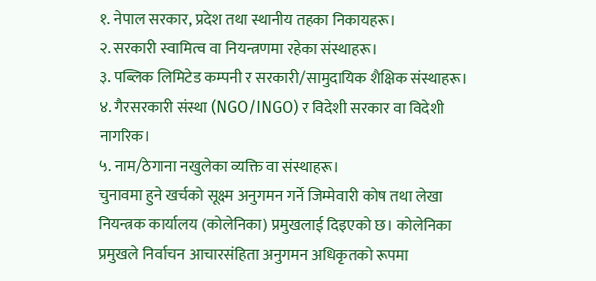१. नेपाल सरकार, प्रदेश तथा स्थानीय तहका निकायहरू।
२. सरकारी स्वामित्व वा नियन्त्रणमा रहेका संस्थाहरू।
३. पब्लिक लिमिटेड कम्पनी र सरकारी/सामुदायिक शैक्षिक संस्थाहरू।
४. गैरसरकारी संस्था (NGO/INGO) र विदेशी सरकार वा विदेशी नागरिक।
५. नाम/ठेगाना नखुलेका व्यक्ति वा संस्थाहरू।
चुनावमा हुने खर्चको सूक्ष्म अनुगमन गर्ने जिम्मेवारी कोष तथा लेखा नियन्त्रक कार्यालय (कोलेनिका) प्रमुखलाई दिइएको छ। कोलेनिका प्रमुखले निर्वाचन आचारसंहिता अनुगमन अधिकृतको रूपमा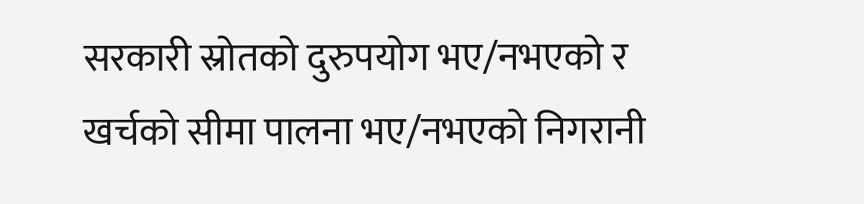सरकारी स्रोतको दुरुपयोग भए/नभएको र खर्चको सीमा पालना भए/नभएको निगरानी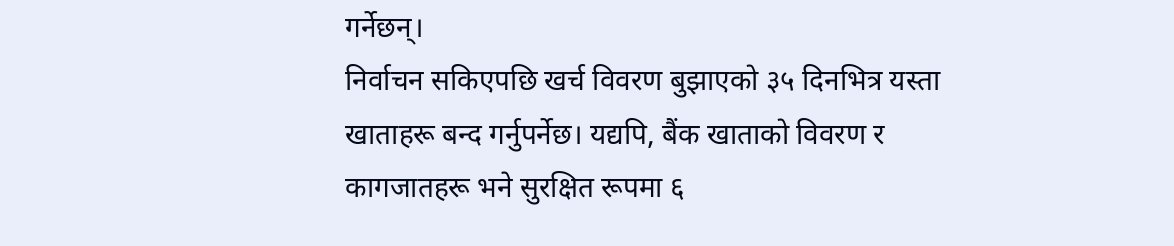गर्नेछन्।
निर्वाचन सकिएपछि खर्च विवरण बुझाएको ३५ दिनभित्र यस्ता खाताहरू बन्द गर्नुपर्नेछ। यद्यपि, बैंक खाताको विवरण र कागजातहरू भने सुरक्षित रूपमा ६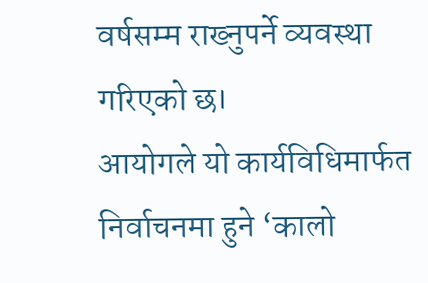वर्षसम्म राख्नुपर्ने व्यवस्था गरिएको छ।
आयोगले यो कार्यविधिमार्फत निर्वाचनमा हुने ‘कालो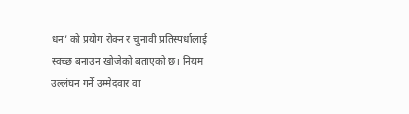धन’ को प्रयोग रोक्न र चुनावी प्रतिस्पर्धालाई स्वच्छ बनाउन खोजेको बताएको छ। नियम उल्लंघन गर्ने उम्मेदवार वा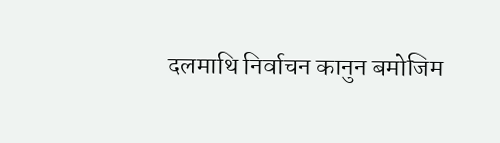दलमाथि निर्वाचन कानुन बमोजिम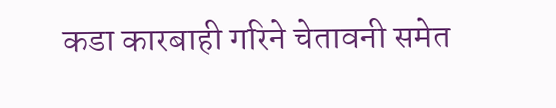कडा कारबाही गरिने चेतावनी समेत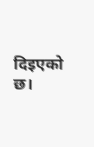दिइएको छ।